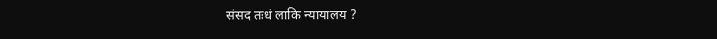संसद तःधं लाकि न्यायालय ?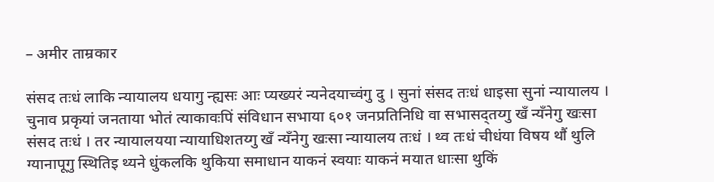– अमीर ताम्रकार

संसद तःधं लाकि न्यायालय धयागु न्ह्यसः आः प्यख्यरं न्यनेदयाच्वंगु दु । सुनां संसद तःधं धाइसा सुनां न्यायालय । चुनाव प्रकृयां जनताया भोतं त्याकावःपिं संविधान सभाया ६०१ जनप्रतिनिधि वा सभासद्तय्गु खँ न्यँनेगु खःसा संसद तःधं । तर न्यायालयया न्यायाधिशतय्गु खँ न्यँनेगु खःसा न्यायालय तःधं । थ्व तःधं चीधंया विषय थौं थुलि ग्यानापूगु स्थितिइ थ्यने धुंकलकि थुकिया समाधान याकनं स्वयाः याकनं मयात धाःसा थुकिं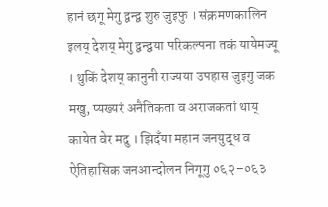हानं छगू मेगु द्वन्द्व शुरु जुइफु । संक्रमणकालिन इलय् देशय् मेगु द्वन्द्वया परिकल्पना तकं यायेमज्यू । थुकिं देशय् कानुनी राज्यया उपहास जुइगु जक मखु, प्यख्यरं अनैतिकता व अराजकतां थाय् कायेत वेर मदु । झिदँया महान जनयुद्ध व ऐतिहासिक जनआन्दोलन निगूगु ०६२–०६३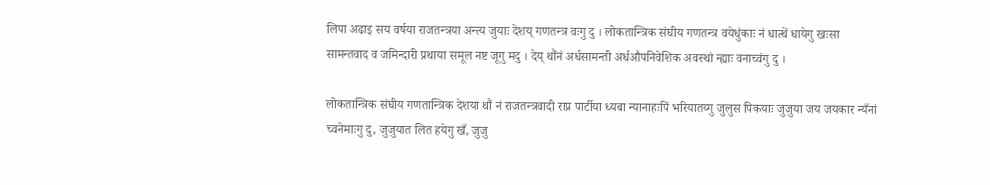लिपा अढाइ सय वर्षया राजतन्त्रया अन्त्य जुयाः देशय् गणतन्त्र वःगु दु । लोकतान्त्रिक संघीय गणतन्त्र वयेधुंकाः नं धात्थें धायेगु खःसा सामन्तवाद व जमिन्दारी प्रथाया समूल नष्ट जूगु मदु । देय् थौंनं अर्धसामन्ती अर्धऔपनिवेशिक अवस्थां न्ह्याः वनाच्वंगु दु ।

लोकतान्त्रिक संघीय गणतान्त्रिक देशया थौं नं राजतन्त्रवादी राप्र पार्टीया ध्यबा न्यानाहःपिं भरियातय्गु जुलुस पिकयाः जुजुया जय जयकार न्यँनां च्वनेमाःगु दु, जुजुयात लित हयेगु खँ, जुजु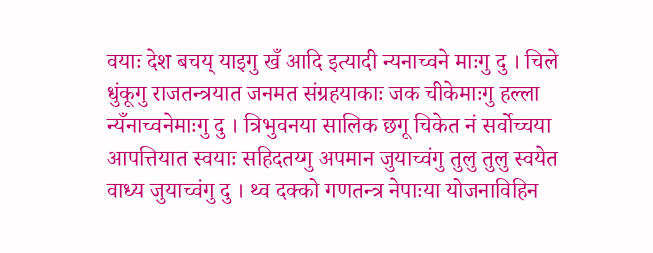वयाः देश बचय् याइगु खँ आदि इत्यादी न्यनाच्वने माःगु दु । चिले धुंकूगु राजतन्त्रयात जनमत संग्रहयाकाः जक चीकेमाःगु हल्ला न्यँनाच्वनेमाःगु दु । त्रिभुवनया सालिक छगू चिकेत नं सर्वोच्चया आपत्तियात स्वयाः सहिदतय्गु अपमान जुयाच्वंगु तुलु तुलु स्वयेत वाध्य जुयाच्वंगु दु । थ्व दक्को गणतन्त्र नेपाःया योजनाविहिन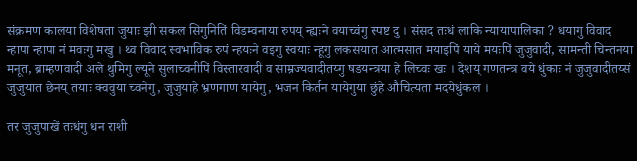संक्रमण कालया विशेषता जुयाः झी सकल सिगुनितिं विडम्वनाया रुपय् न्ह्यःने वयाच्वंगु स्पष्ट दु । संसद तःधं लाकि न्यायापालिका ? धयागु विवाद न्हापा न्हापा नं मवःगु मखु । थ्व विवाद स्वभाविक रुपं न्हयःने वइगु स्वयाः न्हूगु लकसयात आत्मसात मयाइपिं याये मयःपिं जुजुवादी, सामन्ती चिन्तनया मनूत, ब्राम्हणवादी अले थुमिगु ल्यूने सुलाच्वनीपिं विस्तारवादी व साम्रज्यवादीतय्गु षडयन्त्रया हे लिच्वः खः । देशय् गणतन्त्र वये धुंकाः नं जुजुवादीतय्सं जुजुयात छेनय् तयाः क्ववुया च्वनेगु, जुजुयाहे भ्रणगाण यायेगु, भजन किर्तन यायेगुया छुंहे औचित्यता मदयेधुंकल ।

तर जुजुपाखें तःधंगु धन राशी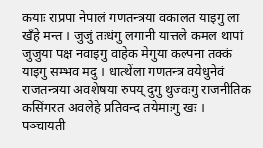कयाः राप्रपा नेपालं गणतन्त्रया वकालत याइगु ला खँहे मन्त । जुजुं तःधंगु लगानी यात्तले कमल थापां जुजुया पक्ष नवाइगु वाहेक मेगुया कल्पना तक्कं याइगु सम्भव मदु । धात्थेंला गणतन्त्र वयेधुनेवं राजतन्त्रया अवशेषया रुपय् दुगु थुज्वःगु राजनीतिक कसिंगरत अवलेहे प्रतिवन्द तयेमाःगु खः । पञ्चायती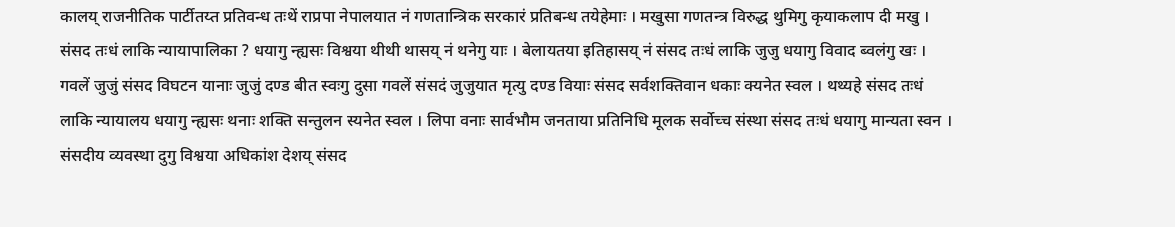कालय् राजनीतिक पार्टीतय्त प्रतिवन्ध तःथें राप्रपा नेपालयात नं गणतान्त्रिक सरकारं प्रतिबन्ध तयेहेमाः । मखुसा गणतन्त्र विरुद्ध थुमिगु कृयाकलाप दी मखु । संसद तःधं लाकि न्यायापालिका ? धयागु न्ह्यसः विश्वया थीथी थासय् नं थनेगु याः । बेलायतया इतिहासय् नं संसद तःधं लाकि जुजु धयागु विवाद ब्वलंगु खः । गवलें जुजुं संसद विघटन यानाः जुजुं दण्ड बीत स्वःगु दुसा गवलें संसदं जुजुयात मृत्यु दण्ड वियाः संसद सर्वशक्तिवान धकाः क्यनेत स्वल । थथ्यहे संसद तःधं लाकि न्यायालय धयागु न्ह्यसः थनाः शक्ति सन्तुलन स्यनेत स्वल । लिपा वनाः सार्वभौम जनताया प्रतिनिधि मूलक सर्वोच्च संस्था संसद तःधं धयागु मान्यता स्वन । संसदीय व्यवस्था दुगु विश्वया अधिकांश देशय् संसद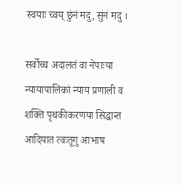स्वयाः च्वय् छुंनं मदु, सुंनं मदु ।

सर्वोच्च अदालतं वा नेपाःया न्यायापालिकां न्याय प्रणाली व शक्ति पृथकीकरणया सिद्धान्त आदियात त्वःतूगु आभाष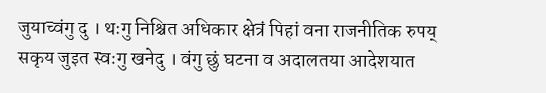जुयाच्वंगु दु । थःगु निश्चित अधिकार क्षेत्रं पिहां वना राजनीतिक रुपय् सकृय जुइत स्वःगु खनेदु । वंगु छुं घटना व अदालतया आदेशयात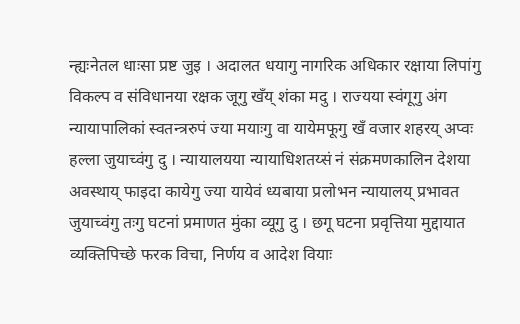न्ह्यःनेतल धाःसा प्रष्ट जुइ । अदालत धयागु नागरिक अधिकार रक्षाया लिपांगु विकल्प व संविधानया रक्षक जूगु खँय् शंका मदु । राज्यया स्वंगूगु अंग न्यायापालिकां स्वतन्त्ररुपं ज्या मयाःगु वा यायेमफूगु खँ वजार शहरय् अप्वः हल्ला जुयाच्वंगु दु । न्यायालयया न्यायाधिशतय्सं नं संक्रमणकालिन देशया अवस्थाय् फाइदा कायेगु ज्या यायेवं ध्यबाया प्रलोभन न्यायालय् प्रभावत जुयाच्वंगु तःगु घटनां प्रमाणत मुंका व्यूगु दु । छगू घटना प्रवृत्तिया मुद्दायात व्यक्तिपिच्छे फरक विचा, निर्णय व आदेश वियाः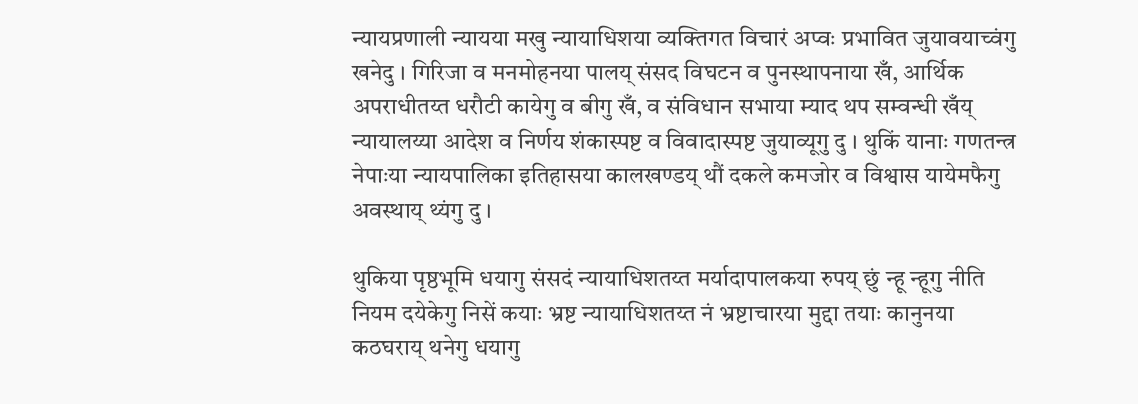न्यायप्रणाली न्यायया मखु न्यायाधिशया व्यक्तिगत विचारं अप्वः प्रभावित जुयावयाच्वंगु खनेदु । गिरिजा व मनमोहनया पालय् संसद विघटन व पुनस्थापनाया खँ, आर्थिक अपराधीतय्त धरौटी कायेगु व बीगु खँ, व संविधान सभाया म्याद थप सम्वन्धी खँय् न्यायालय्या आदेश व निर्णय शंकास्पष्ट व विवादास्पष्ट जुयाव्यूगु दु । थुकिं यानाः गणतन्त्र नेपाःया न्यायपालिका इतिहासया कालखण्डय् थौं दकले कमजोर व विश्वास यायेमफैगु अवस्थाय् थ्यंगु दु ।

थुकिया पृष्ठभूमि धयागु संसदं न्यायाधिशतय्त मर्यादापालकया रुपय् छुं न्हू न्हूगु नीति नियम दयेकेगु निसें कयाः भ्रष्ट न्यायाधिशतय्त नं भ्रष्टाचारया मुद्दा तयाः कानुनया कठघराय् थनेगु धयागु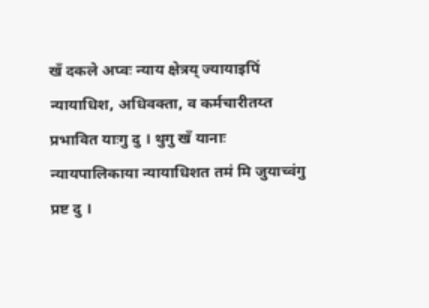खँ दकले अप्वः न्याय क्षेत्रय् ज्यायाइपिं न्यायाधिश, अधिवक्ता, व कर्मचारीतय्त प्रभावित याःगु दु । थुगु खँ यानाः न्यायपालिकाया न्यायाधिशत तमं मि जुयाच्वंगु प्रष्ट दु ।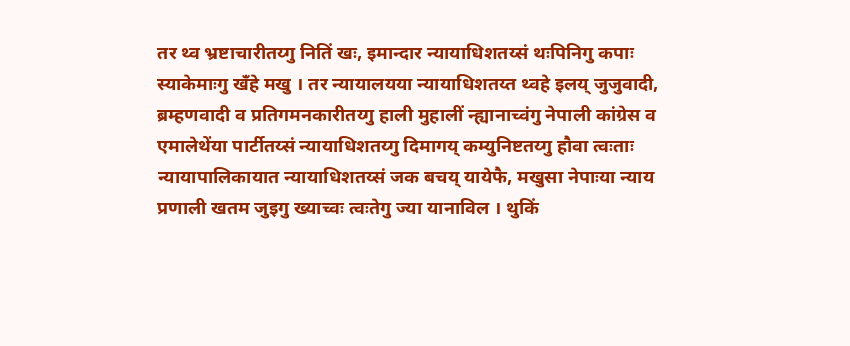तर थ्व भ्रष्टाचारीतय्गु नितिं खः, इमान्दार न्यायाधिशतय्सं थःपिनिगु कपाः स्याकेमाःगु खँहे मखु । तर न्यायालयया न्यायाधिशतय्त थ्वहे इलय् जुजुवादी, ब्रम्हणवादी व प्रतिगमनकारीतय्गु हाली मुहालीं न्ह्यानाच्वंगु नेपाली कांग्रेस व एमालेथेंया पार्टीतय्सं न्यायाधिशतय्गु दिमागय् कम्युनिष्टतय्गु हौवा त्वःताः न्यायापालिकायात न्यायाधिशतय्सं जक बचय् यायेफै, मखुसा नेपाःया न्याय प्रणाली खतम जुइगु ख्याच्वः त्वःतेगु ज्या यानाविल । थुकिं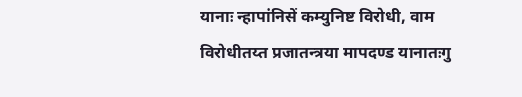यानाः न्हापांनिसें कम्युनिष्ट विरोधी, वाम विरोधीतय्त प्रजातन्त्रया मापदण्ड यानातःगु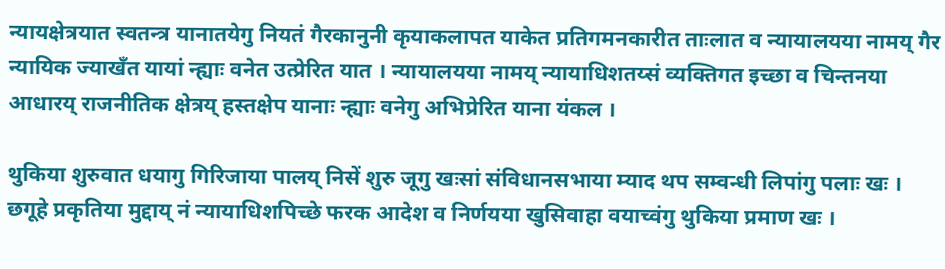न्यायक्षेत्रयात स्वतन्त्र यानातयेगु नियतं गैरकानुनी कृयाकलापत याकेत प्रतिगमनकारीत ताःलात व न्यायालयया नामय् गैर न्यायिक ज्याखँत यायां न्ह्याः वनेत उत्प्रेरित यात । न्यायालयया नामय् न्यायाधिशतय्सं व्यक्तिगत इच्छा व चिन्तनया आधारय् राजनीतिक क्षेत्रय् हस्तक्षेप यानाः न्ह्याः वनेगु अभिप्रेरित याना यंकल ।

थुकिया शुरुवात धयागु गिरिजाया पालय् निसें शुरु जूगु खःसां संविधानसभाया म्याद थप सम्वन्धी लिपांगु पलाः खः । छगूहे प्रकृतिया मुद्दाय् नं न्यायाधिशपिच्छे फरक आदेश व निर्णयया खुसिवाहा वयाच्वंगु थुकिया प्रमाण खः ।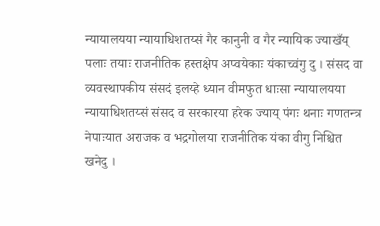न्यायालयया न्यायाधिशतय्सं गैर कानुनी व गैर न्यायिक ज्याखँय् पलाः तयाः राजनीतिक हस्तक्षेप अप्वयेकाः यंकाच्वंगु दु । संसद वा व्यवस्थापकीय संसदं इलय्हे ध्यान वीमफुत धाःसा न्यायालयया न्यायाधिशतय्सं संसद व सरकारया हरेक ज्याय् पंगः थनाः गणतन्त्र नेपाःयात अराजक व भद्रगोलया राजनीतिक यंका वीगु निश्चित खनेदु ।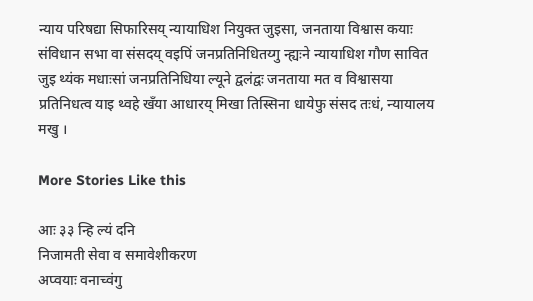न्याय परिषद्या सिफारिसय् न्यायाधिश नियुक्त जुइसा, जनताया विश्वास कयाः संविधान सभा वा संसदय् वइपिं जनप्रतिनिधितय्गु न्ह्यःने न्यायाधिश गौण सावित जुइ थ्यंक मधाःसां जनप्रतिनिधिया ल्यूने द्वलंद्वः जनताया मत व विश्वासया प्रतिनिधत्व याइ थ्वहे खँया आधारय् मिखा तिस्सिना धायेफु संसद तःधं, न्यायालय मखु ।

More Stories Like this

आः ३३ न्हि ल्यं दनि
निजामती सेवा व समावेशीकरण
अप्वयाः वनाच्वंगु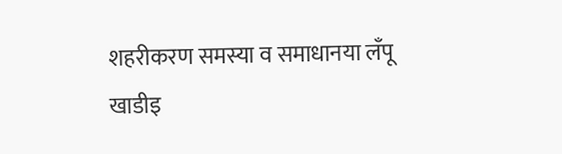शहरीकरण समस्या व समाधानया लँपू
खाडीइ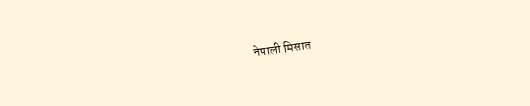नेपाली मिसात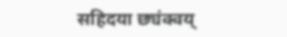सहिदया छ्यंक्वय्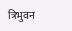त्रिभुवन